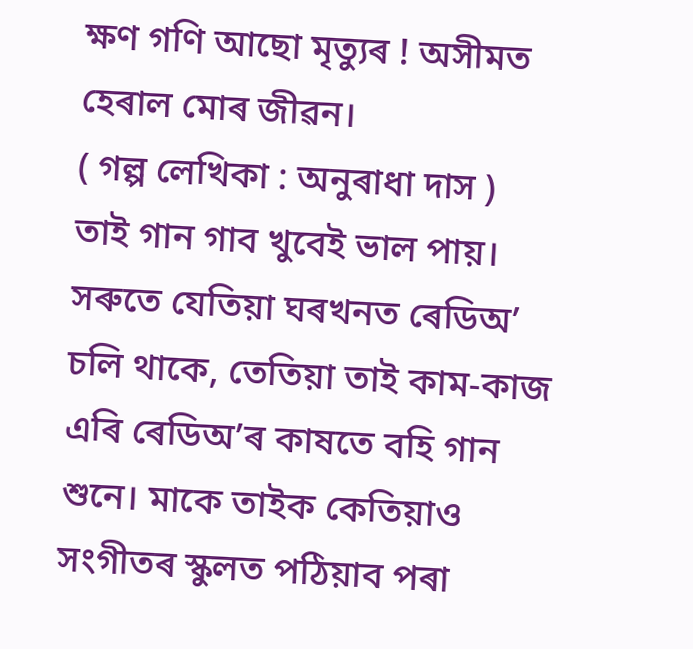ক্ষণ গণি আছো মৃত্যুৰ ! অসীমত হেৰাল মোৰ জীৱন।
( গল্প লেখিকা : অনুৰাধা দাস )
তাই গান গাব খুবেই ভাল পায়। সৰুতে যেতিয়া ঘৰখনত ৰেডিঅ’ চলি থাকে, তেতিয়া তাই কাম-কাজ এৰি ৰেডিঅ’ৰ কাষতে বহি গান শুনে। মাকে তাইক কেতিয়াও সংগীতৰ স্কুলত পঠিয়াব পৰা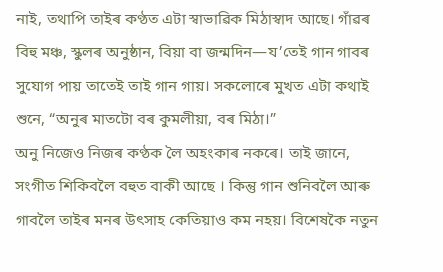নাই, তথাপি তাইৰ কণ্ঠত এটা স্বাভাৱিক মিঠাস্বাদ আছে। গাঁৱৰ বিহু মঞ্চ, স্কুলৰ অনুষ্ঠান, বিয়া বা জন্মদিন—য’তেই গান গাবৰ সুযোগ পায় তাতেই তাই গান গায়। সকলোৰে মুখত এটা কথাই শুনে, “অনুৰ মাতটো বৰ কুমলীয়া, বৰ মিঠা।”
অনু নিজেও নিজৰ কণ্ঠক লৈ অহংকাৰ নকৰে। তাই জানে, সংগীত শিকিবলৈ বহুত বাকী আছে । কিন্তু গান শুনিবলৈ আৰু গাবলৈ তাইৰ মনৰ উৎসাহ কেতিয়াও কম নহয়। বিশেষকৈ নতুন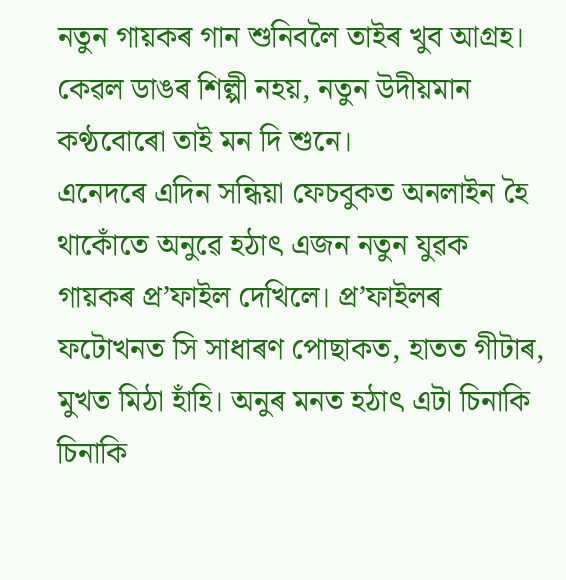নতুন গায়কৰ গান শুনিবলৈ তাইৰ খুব আগ্ৰহ। কেৱল ডাঙৰ শিল্পী নহয়, নতুন উদীয়মান কণ্ঠবোৰো তাই মন দি শুনে।
এনেদৰে এদিন সন্ধিয়া ফেচবুকত অনলাইন হৈ থাকোঁতে অনুৱে হঠাৎ এজন নতুন যুৱক গায়কৰ প্ৰ’ফাইল দেখিলে। প্ৰ’ফাইলৰ ফটোখনত সি সাধাৰণ পোছাকত, হাতত গীটাৰ, মুখত মিঠা হাঁহি। অনুৰ মনত হঠাৎ এটা চিনাকি চিনাকি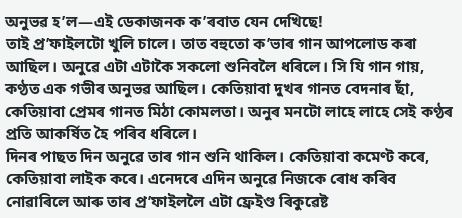অনুভৱ হ’ল—এই ডেকাজনক ক’ৰবাত যেন দেখিছে!
তাই প্ৰ’ফাইলটো খুলি চালে। তাত বহুতো ক’ভাৰ গান আপলোড কৰা আছিল। অনুৱে এটা এটাকৈ সকলো শুনিবলৈ ধৰিলে। সি যি গান গায়, কণ্ঠত এক গভীৰ অনুভৱ আছিল। কেতিয়াবা দুখৰ গানত বেদনাৰ ছাঁ, কেতিয়াবা প্ৰেমৰ গানত মিঠা কোমলতা। অনুৰ মনটো লাহে লাহে সেই কণ্ঠৰ প্ৰতি আকৰ্ষিত হৈ পৰিব ধৰিলে।
দিনৰ পাছত দিন অনুৱে তাৰ গান শুনি থাকিল। কেতিয়াবা কমেণ্ট কৰে, কেতিয়াবা লাইক কৰে। এনেদৰে এদিন অনুৱে নিজকে ৰোধ কৰিব নোৱাৰিলে আৰু তাৰ প্ৰ’ফাইললৈ এটা ফ্ৰেইণ্ড ৰিকুৱেষ্ট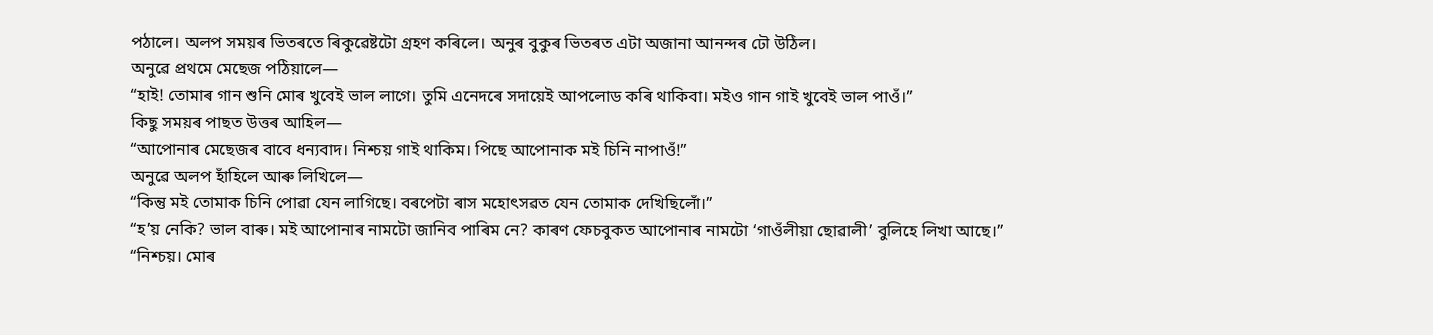পঠালে। অলপ সময়ৰ ভিতৰতে ৰিকুৱেষ্টটো গ্ৰহণ কৰিলে। অনুৰ বুকুৰ ভিতৰত এটা অজানা আনন্দৰ ঢৌ উঠিল।
অনুৱে প্ৰথমে মেছেজ পঠিয়ালে—
“হাই! তোমাৰ গান শুনি মোৰ খুবেই ভাল লাগে। তুমি এনেদৰে সদায়েই আপলোড কৰি থাকিবা। মইও গান গাই খুবেই ভাল পাওঁ।”
কিছু সময়ৰ পাছত উত্তৰ আহিল—
“আপোনাৰ মেছেজৰ বাবে ধন্যবাদ। নিশ্চয় গাই থাকিম। পিছে আপোনাক মই চিনি নাপাওঁ!”
অনুৱে অলপ হাঁহিলে আৰু লিখিলে—
“কিন্তু মই তোমাক চিনি পোৱা যেন লাগিছে। বৰপেটা ৰাস মহোৎসৱত যেন তোমাক দেখিছিলোঁ।”
“হ’য় নেকি? ভাল বাৰু। মই আপোনাৰ নামটো জানিব পাৰিম নে? কাৰণ ফেচবুকত আপোনাৰ নামটো ‘গাওঁলীয়া ছোৱালী’ বুলিহে লিখা আছে।”
“নিশ্চয়। মোৰ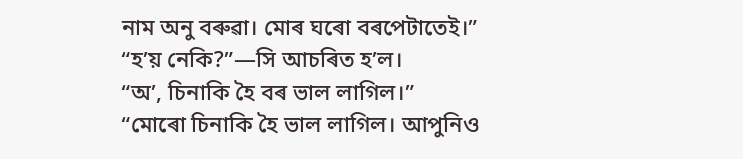নাম অনু বৰুৱা। মোৰ ঘৰো বৰপেটাতেই।”
“হ’য় নেকি?”—সি আচৰিত হ’ল।
“অ’, চিনাকি হৈ বৰ ভাল লাগিল।”
“মোৰো চিনাকি হৈ ভাল লাগিল। আপুনিও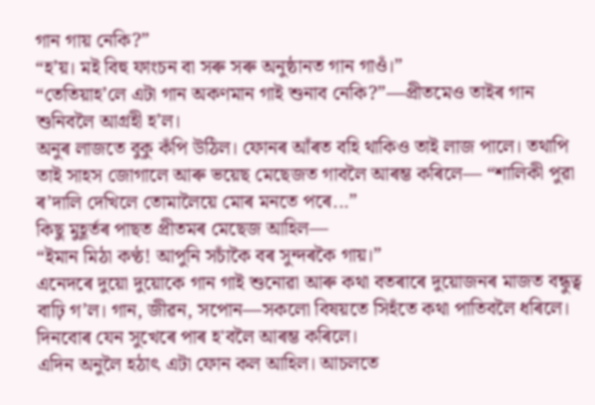গান গায় নেকি?”
“হ’য়। মই বিহু ফাংচন বা সৰু সৰু অনুষ্ঠানত গান গাওঁ।”
“তেতিয়াহ’লে এটা গান অকণমান গাই শুনাব নেকি?”—প্ৰীতমেও তাইৰ গান শুনিবলৈ আগ্ৰহী হ’ল।
অনুৰ লাজতে বুকু কঁপি উঠিল। ফোনৰ আঁৰত বহি থাকিও তাই লাজ পালে। তথাপি তাই সাহস জোগালে আৰু ভয়েছ মেছেজত গাবলৈ আৰম্ভ কৰিলে— “শালিকী পুৱা ৰ’দালি দেখিলে তোমালৈয়ে মোৰ মনতে পৰে...”
কিছু মুহূৰ্তৰ পাছত প্ৰীতমৰ মেছেজ আহিল—
“ইমান মিঠা কণ্ঠ! আপুনি সচাঁকৈ বৰ সুন্দৰকৈ গায়।”
এনেদৰে দুয়ো দুয়োকে গান গাই শুনোৱা আৰু কথা বতৰাৰে দুয়োজনৰ মাজত বন্ধুত্ব বাঢ়ি গ’ল। গান, জীৱন, সপোন—সকলো বিষয়তে সিহঁতে কথা পাতিবলৈ ধৰিলে। দিনবোৰ যেন সুখেৰে পাৰ হ'বলৈ আৰম্ভ কৰিলে।
এদিন অনুলৈ হঠাৎ এটা ফোন কল আহিল। আচলতে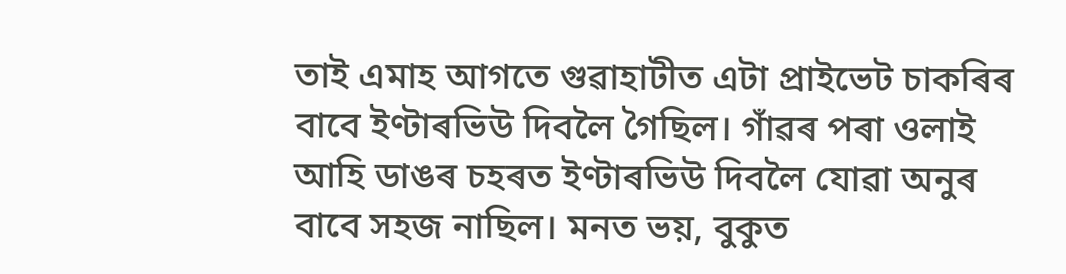তাই এমাহ আগতে গুৱাহাটীত এটা প্ৰাইভেট চাকৰিৰ বাবে ইণ্টাৰভিউ দিবলৈ গৈছিল। গাঁৱৰ পৰা ওলাই আহি ডাঙৰ চহৰত ইণ্টাৰভিউ দিবলৈ যোৱা অনুৰ বাবে সহজ নাছিল। মনত ভয়, বুকুত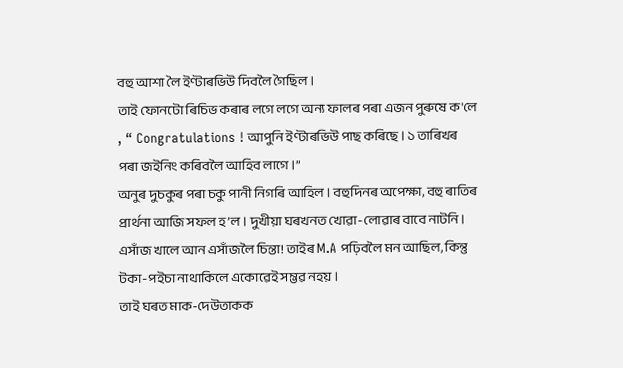বহু আশা লৈ ইণ্টাৰভিউ দিবলৈ গৈছিল।
তাই ফোনটো ৰিচিভ কৰাৰ লগে লগে অন্য ফালৰ পৰা এজন পুৰুষে ক'লে , “ Congratulations ! আপুনি ইণ্টাৰভিউ পাছ কৰিছে। ১ তাৰিখৰ পৰা জইনিং কৰিবলৈ আহিব লাগে।”
অনুৰ দুচকুৰ পৰা চকু পানী নিগৰি আহিল । বহুদিনৰ অপেক্ষা, বহু ৰাতিৰ প্ৰাৰ্থনা আজি সফল হ’ল। দুখীয়া ঘৰখনত খোৱা-লোৱাৰ বাবে নাটনি। এসাঁজ খালে আন এসাঁজলৈ চিন্তা! তাইৰ M.A পঢ়িবলৈ মন আছিল, কিন্তু টকা-পইচা নাথাকিলে একোৱেই সম্ভৱ নহয়।
তাই ঘৰত মাক-দেউতাকক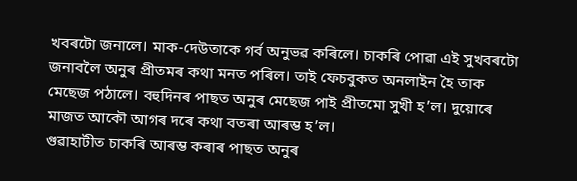খবৰটো জনালে। মাক-দেউতাকে গৰ্ব অনুভৱ কৰিলে। চাকৰি পোৱা এই সুখবৰটো জনাবলৈ অনুৰ প্ৰীতমৰ কথা মনত পৰিল। তাই ফেচবুকত অনলাইন হৈ তাক মেছেজ পঠালে। বহুদিনৰ পাছত অনুৰ মেছেজ পাই প্ৰীতমো সুখী হ’ল। দুয়োৰে মাজত আকৌ আগৰ দৰে কথা বতৰা আৰম্ভ হ’ল।
গুৱাহাটীত চাকৰি আৰম্ভ কৰাৰ পাছত অনুৰ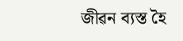জীৱন ব্যস্ত হৈ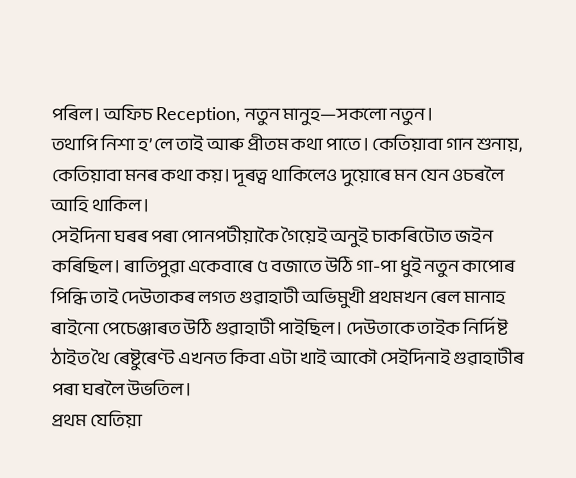পৰিল। অফিচ Reception, নতুন মানুহ—সকলো নতুন।
তথাপি নিশা হ’লে তাই আৰু প্ৰীতম কথা পাতে। কেতিয়াবা গান শুনায়, কেতিয়াবা মনৰ কথা কয়। দূৰত্ব থাকিলেও দুয়োৰে মন যেন ওচৰলৈ আহি থাকিল।
সেইদিনা ঘৰৰ পৰা পোনপটীয়াকৈ গৈয়েই অনুই চাকৰিটোত জইন কৰিছিল। ৰাতিপুৱা একেবাৰে ৫ বজাতে উঠি গা-পা ধুই নতুন কাপোৰ পিন্ধি তাই দেউতাকৰ লগত গুৱাহাটী অভিমুখী প্ৰথমখন ৰেল মানাহ ৰাইনো পেচেঞ্জাৰত উঠি গুৱাহাটী পাইছিল। দেউতাকে তাইক নিৰ্দিষ্ট ঠাইত থৈ ৰেষ্টুৰেণ্ট এখনত কিবা এটা খাই আকৌ সেইদিনাই গুৱাহাটীৰ পৰা ঘৰলৈ উভতিল।
প্ৰথম যেতিয়া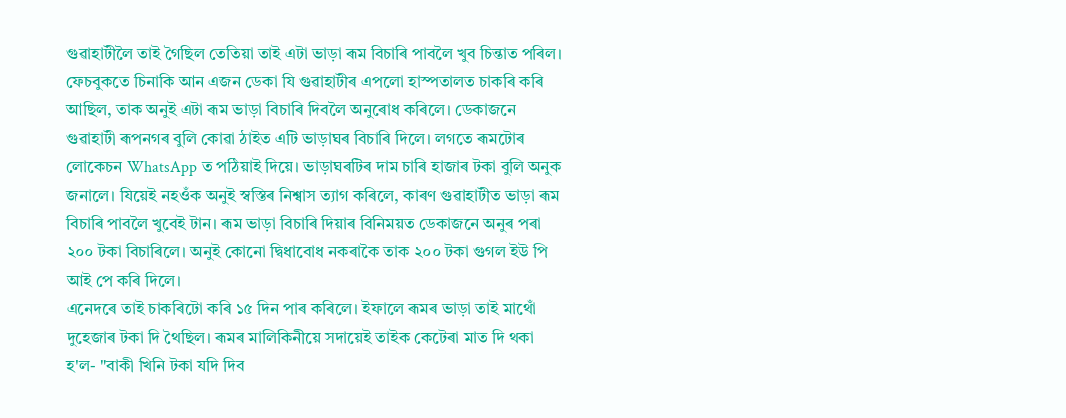গুৱাহাটীলৈ তাই গৈছিল তেতিয়া তাই এটা ভাড়া ৰূম বিচাৰি পাবলৈ খুব চিন্তাত পৰিল। ফেচবুকতে চিনাকি আন এজন ডেকা যি গুৱাহাটীৰ এপলো হাস্পতালত চাকৰি কৰি আছিল, তাক অনুই এটা ৰূম ভাড়া বিচাৰি দিবলৈ অনুৰোধ কৰিলে। ডেকাজনে গুৱাহাটী ৰূপনগৰ বুলি কোৱা ঠাইত এটি ভাড়াঘৰ বিচাৰি দিলে। লগতে ৰূমটোৰ লোকেচন WhatsApp ত পঠিয়াই দিয়ে। ভাড়াঘৰটিৰ দাম চাৰি হাজাৰ টকা বুলি অনুক জনালে। যিয়েই নহওঁক অনুই স্বস্তিৰ নিশ্বাস ত্যাগ কৰিলে, কাৰণ গুৱাহাটীত ভাড়া ৰূম বিচাৰি পাবলৈ খুবেই টান। ৰূম ভাড়া বিচাৰি দিয়াৰ বিনিময়ত ডেকাজনে অনুৰ পৰা ২০০ টকা বিচাৰিলে। অনুই কোনো দ্বিধাবোধ নকৰাকৈ তাক ২০০ টকা গুগল ইউ পি আই পে কৰি দিলে।
এনেদৰে তাই চাকৰিটো কৰি ১৫ দিন পাৰ কৰিলে। ইফালে ৰূমৰ ভাড়া তাই মাথোঁ দুহেজাৰ টকা দি থৈছিল। ৰূমৰ মালিকিনীয়ে সদায়েই তাইক কেটেৰা মাত দি থকা হ'ল- "বাকী খিনি টকা যদি দিব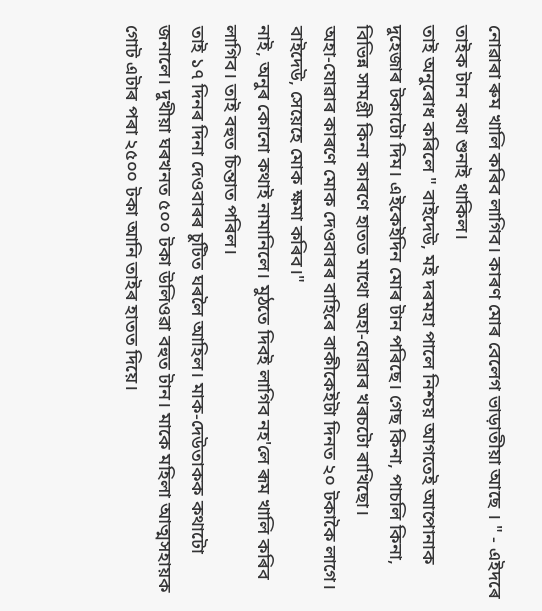নোৱাৰা ৰুম খালি কৰিব লাগিব। কাৰণ মোৰ বেলেগ ভাড়াতীয়া আছে । " - এইদৰে তাইক টান কথা শুনাই থাকিল।
তাই অনুৰোধ কৰিলে " বাইদেউ, মই দৰমহা পালে নিশ্চয় আগতেই আপোনাক দুহেজাৰ টকাটো দিম। এইকেইদিন মোৰ টান পৰিছে। গেছ কিনা, পাচলি কিনা, বিভিন্ন সামগ্ৰী কিনা কাৰণে হাতত মাথো অহা-যোৱাৰ খৰচটো ৰাখিছো।
অহা-যোৱাৰ কাৰণে মোক দেওবাৰৰ বাহিৰে বাকীকেইটা দিনত ২০ টকাকৈ লাগে। বাইদেউ, সেয়েহে মোক ক্ষমা কৰিব।"
নাই, অনুৰ কোনো কথাই নামানিলে। মুঠতে দিবই লাগিব নহ'লে ৰূম খালি কৰিব লাগিব। তাই বহুত চিন্তাত পৰিল।
তাই ১৭ দিনৰ দিনা দেওবাৰৰ চুটিত ঘৰলৈ আহিল। মাক-দেউতাকক কথাটো জনালে। দুখীয়া ঘৰখনত ৫০০ টকা উলিওৱা বহুত টান। মাকে মহিলা আত্মসহায়ক গোট এটাৰ পৰা ২৫০০ টকা আনি তাইৰ হাতত দিয়ে।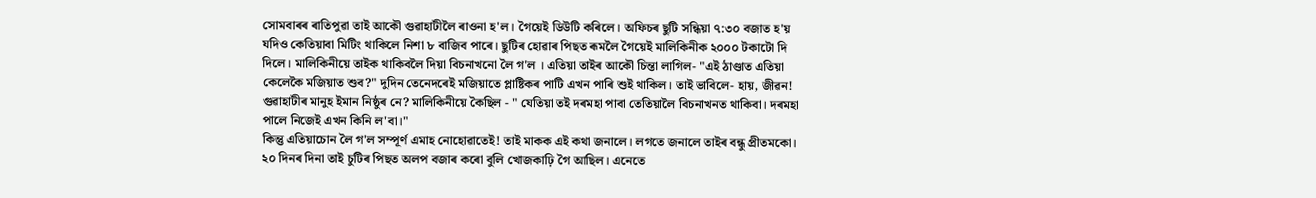সোমবাৰৰ ৰাতিপুৱা তাই আকৌ গুৱাহাটীলৈ ৰাওনা হ'ল। গৈয়েই ডিউটি কৰিলে। অফিচৰ ছুটি সন্ধিয়া ৭:৩০ বজাত হ'য় যদিও কেতিয়াবা মিটিং থাকিলে নিশা ৮ বাজিব পাৰে। ছুটিৰ হোৱাৰ পিছত ৰূমলৈ গৈয়েই মালিকিনীক ২০০০ টকাটো দি দিলে। মালিকিনীয়ে তাইক থাকিবলৈ দিয়া বিচনাখনো লৈ গ'ল । এতিয়া তাইৰ আকৌ চিন্তা লাগিল- "এই ঠাণ্ডাত এতিয়া কেলেকৈ মজিয়াত শুব?" দুদিন তেনেদৰেই মজিয়াতে প্লাষ্টিকৰ পাটি এখন পাৰি শুই থাকিল। তাই ভাবিলে- হায়, জীৱন! গুৱাহাটীৰ মানুহ ইমান নিষ্ঠুৰ নে? মালিকিনীয়ে কৈছিল - " যেতিয়া তই দৰমহা পাবা তেতিয়ালৈ বিচনাখনত থাকিবা। দৰমহা পালে নিজেই এখন কিনি ল'বা।"
কিন্তু এতিয়াচোন লৈ গ'ল সম্পূৰ্ণ এমাহ নোহোৱাতেই! তাই মাকক এই কথা জনালে। লগতে জনালে তাইৰ বন্ধু প্ৰীতমকো।
২০ দিনৰ দিনা তাই চুটিৰ পিছত অলপ বজাৰ কৰো বুলি খোজকাঢ়ি গৈ আছিল। এনেতে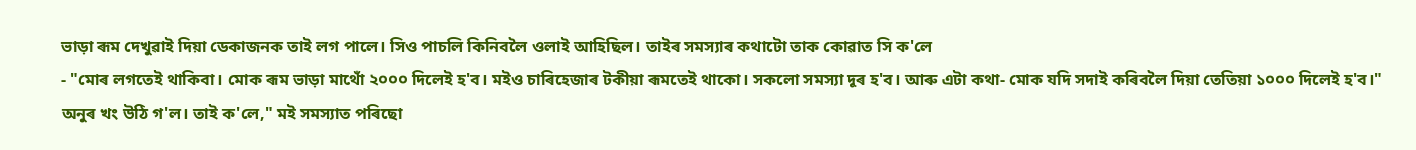ভাড়া ৰূম দেখুৱাই দিয়া ডেকাজনক তাই লগ পালে। সিও পাচলি কিনিবলৈ ওলাই আহিছিল। তাইৰ সমস্যাৰ কথাটো তাক কোৱাত সি ক'লে
- "মোৰ লগতেই থাকিবা। মোক ৰূম ভাড়া মাথোঁ ২০০০ দিলেই হ'ব। মইও চাৰিহেজাৰ টকীয়া ৰূমতেই থাকো। সকলো সমস্যা দূৰ হ'ব। আৰু এটা কথা- মোক যদি সদাই কৰিবলৈ দিয়া তেতিয়া ১০০০ দিলেই হ'ব।"
অনুৰ খং উঠি গ'ল। তাই ক'লে," মই সমস্যাত পৰিছো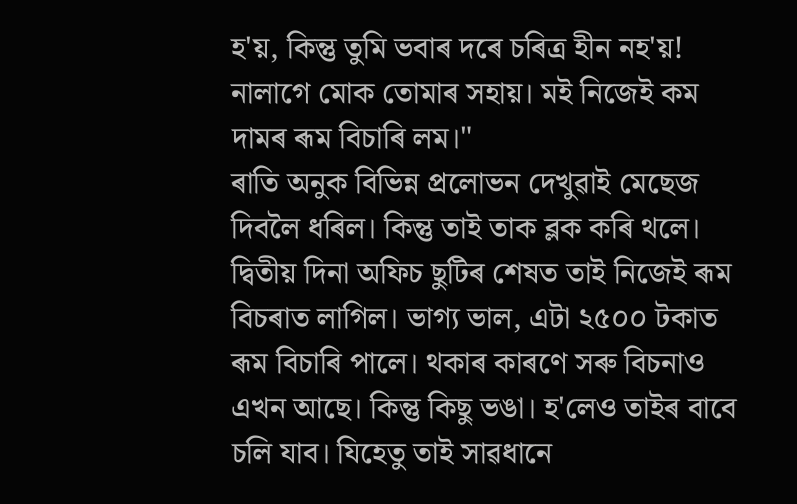হ'য়, কিন্তু তুমি ভবাৰ দৰে চৰিত্ৰ হীন নহ'য়! নালাগে মোক তোমাৰ সহায়। মই নিজেই কম দামৰ ৰূম বিচাৰি লম।"
ৰাতি অনুক বিভিন্ন প্ৰলোভন দেখুৱাই মেছেজ দিবলৈ ধৰিল। কিন্তু তাই তাক ব্লক কৰি থলে। দ্বিতীয় দিনা অফিচ ছুটিৰ শেষত তাই নিজেই ৰূম বিচৰাত লাগিল। ভাগ্য ভাল, এটা ২৫০০ টকাত ৰূম বিচাৰি পালে। থকাৰ কাৰণে সৰু বিচনাও এখন আছে। কিন্তু কিছু ভঙা। হ'লেও তাইৰ বাবে চলি যাব। যিহেতু তাই সাৱধানে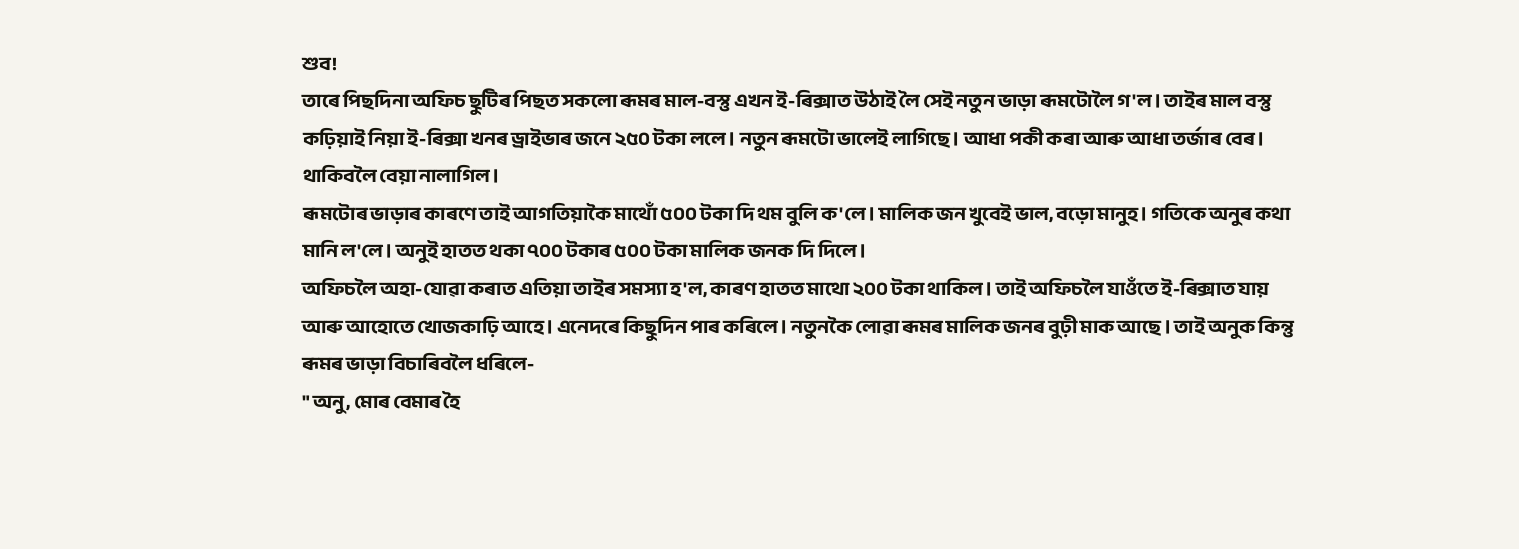শুব!
তাৰে পিছদিনা অফিচ ছুটিৰ পিছত সকলো ৰূমৰ মাল-বস্তু এখন ই-ৰিক্সাত উঠাই লৈ সেই নতুন ভাড়া ৰূমটোলৈ গ'ল। তাইৰ মাল বস্তু কঢ়িয়াই নিয়া ই-ৰিক্সা খনৰ ড্ৰাইভাৰ জনে ২৫০ টকা ললে। নতুন ৰূমটো ভালেই লাগিছে। আধা পকী কৰা আৰু আধা তৰ্জাৰ বেৰ। থাকিবলৈ বেয়া নালাগিল।
ৰূমটোৰ ভাড়াৰ কাৰণে তাই আগতিয়াকৈ মাথোঁ ৫০০ টকা দি থম বুলি ক'লে। মালিক জন খুবেই ভাল, বড়ো মানুহ। গতিকে অনুৰ কথা মানি ল'লে। অনুই হাতত থকা ৭০০ টকাৰ ৫০০ টকা মালিক জনক দি দিলে।
অফিচলৈ অহা-যোৱা কৰাত এতিয়া তাইৰ সমস্যা হ'ল, কাৰণ হাতত মাথো ২০০ টকা থাকিল। তাই অফিচলৈ যাওঁতে ই-ৰিক্সাত যায় আৰু আহোতে খোজকাঢ়ি আহে। এনেদৰে কিছুদিন পাৰ কৰিলে। নতুনকৈ লোৱা ৰূমৰ মালিক জনৰ বুঢ়ী মাক আছে । তাই অনুক কিন্তু ৰূমৰ ভাড়া বিচাৰিবলৈ ধৰিলে-
" অনু, মোৰ বেমাৰ হৈ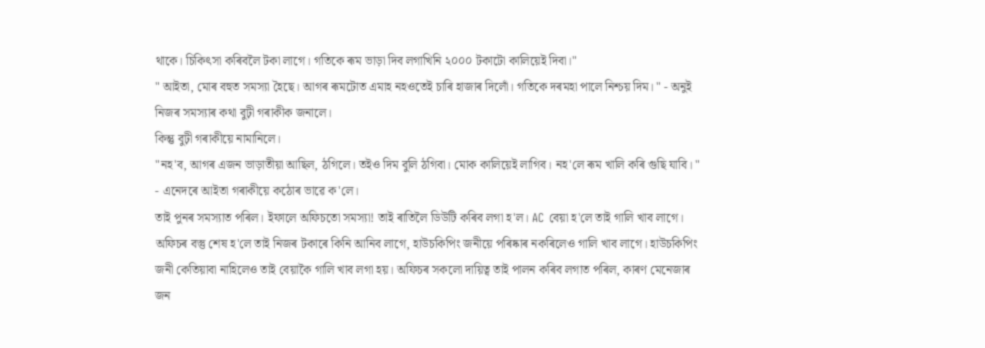থাকে। চিকিৎসা কৰিবলৈ টকা লাগে। গতিকে ৰূম ভাড়া দিব লগাখিনি ২০০০ টকাটো কালিয়েই দিবা।"
" আইতা, মোৰ বহুত সমস্যা হৈছে। আগৰ ৰূমটোত এমাহ নহওতেই চাৰি হাজাৰ দিলোঁ। গতিকে দৰমহা পালে নিশ্চয় দিম। " - অনুই নিজৰ সমস্যাৰ কথা বুঢ়ী গৰাকীক জনালে।
কিন্তু বুঢ়ী গৰাকীয়ে নামানিলে।
"নহ'ব, আগৰ এজন ভাড়াতীয়া আছিল, ঠগিলে। তইও দিম বুলি ঠগিবা। মোক কালিয়েই লাগিব। নহ'লে ৰূম খালি কৰি গুছি যাবি। " - এনেদৰে আইতা গৰাকীয়ে কঠোৰ ভাৱে ক'লে।
তাই পুনৰ সমস্যাত পৰিল। ইফালে অফিচতো সমস্যা! তাই ৰাতিলৈ ডিউটি কৰিব লগা হ'ল। AC বেয়া হ'লে তাই গালি খাব লাগে। অফিচৰ বস্তু শেষ হ'লে তাই নিজৰ টকাৰে কিনি আনিব লাগে, হাউচকিপিং জনীয়ে পৰিষ্কাৰ নকৰিলেও গালি খাব লাগে। হাউচকিপিং জনী কেতিয়াবা নাহিলেও তাই বেয়াকৈ গালি খাব লগা হয়। অফিচৰ সকলো দায়িত্ব তাই পালন কৰিব লগাত পৰিল, কাৰণ মেনেজাৰ জন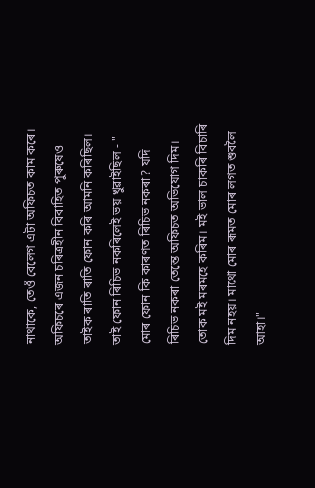নাথাকে, তেওঁ বেলেগ এটা অফিচত কাম কৰে।
অফিচৰে এজন চৰিত্ৰহীন বিবাহিত পুৰুষেও তাইক ৰাতি ৰাতি ফোন কৰি আমনি কৰিছিল। তাই ফোন ৰিচিভ নকৰিলেই ভয় খুৱাইছিল - " মোৰ ফোন কি কাৰণত ৰিচিভ নকৰা? যদি ৰিচিভ নকৰা তেন্তে অফিচত অভিযোগ দিম। তোক মই মৰমহে কৰিম। মই ভাল চাকৰি বিচাৰি দিম নহয়। মাথো মোৰ ৰূমত মোৰ লগত শুবলৈ আহা।"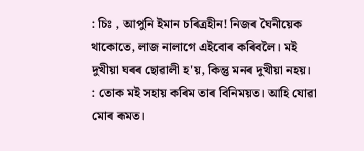: চিঃ , আপুনি ইমান চৰিত্ৰহীন! নিজৰ ঘৈনীয়েক থাকোতে, লাজ নালাগে এইবোৰ কৰিবলৈ। মই দুখীয়া ঘৰৰ ছোৱালী হ'য়, কিন্তু মনৰ দুখীয়া নহয়।
: তোক মই সহায় কৰিম তাৰ বিনিময়ত। আহি যোৱা মোৰ ৰূমত।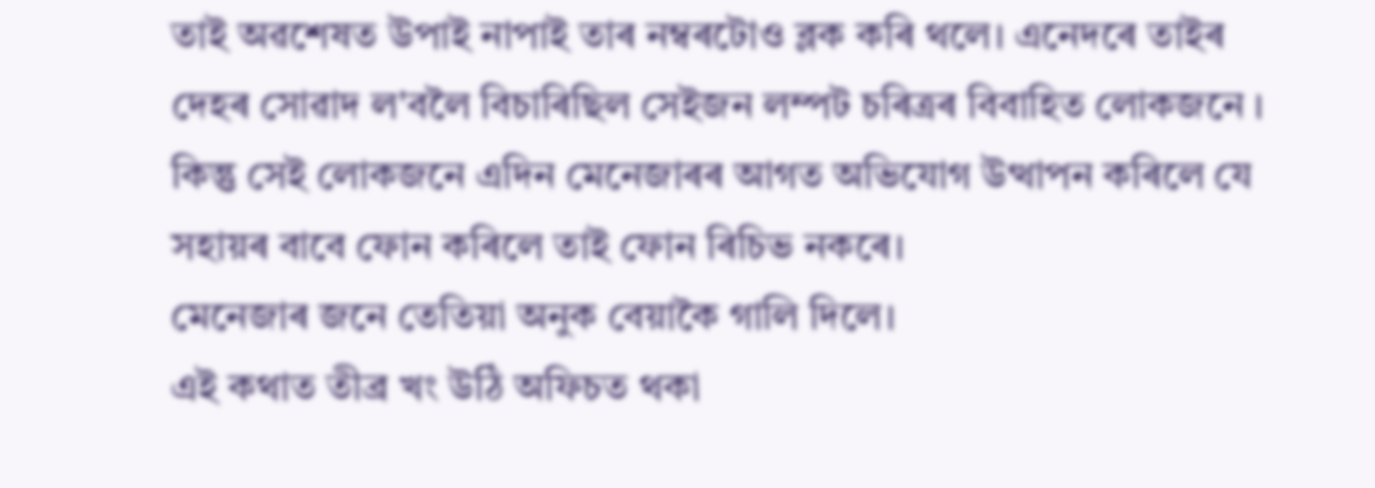তাই অৱশেষত উপাই নাপাই তাৰ নম্বৰটোও ব্লক কৰি থলে। এনেদৰে তাইৰ দেহৰ সোৱাদ ল'বলৈ বিচাৰিছিল সেইজন লম্পট চৰিত্ৰৰ বিবাহিত লোকজনে । কিন্তু সেই লোকজনে এদিন মেনেজাৰৰ আগত অভিযোগ উত্থাপন কৰিলে যে সহায়ৰ বাবে ফোন কৰিলে তাই ফোন ৰিচিভ নকৰে।
মেনেজাৰ জনে তেতিয়া অনুক বেয়াকৈ গালি দিলে।
এই কথাত তীব্ৰ খং উঠি অফিচত থকা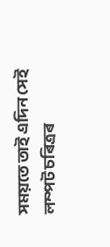সময়তে তাই এদিন সেই লম্পট চৰিত্ৰৰ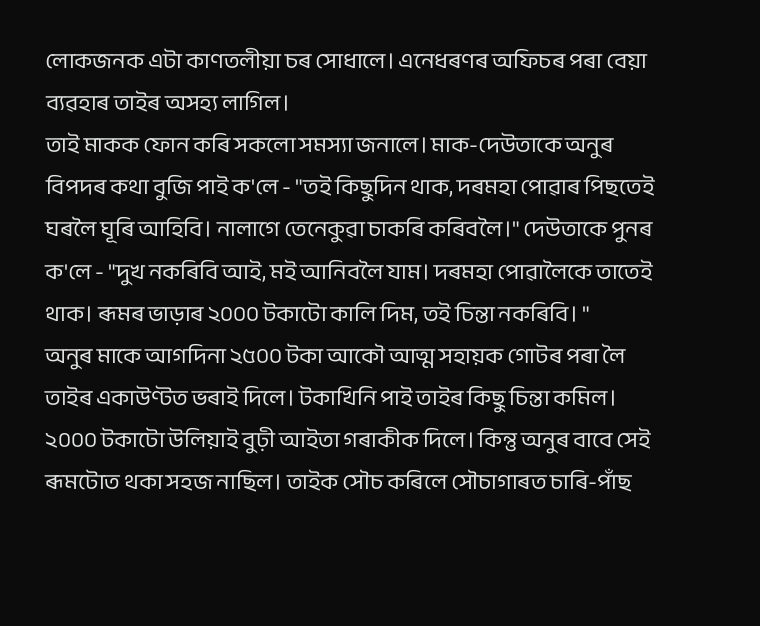লোকজনক এটা কাণতলীয়া চৰ সোধালে। এনেধৰণৰ অফিচৰ পৰা বেয়া ব্যৱহাৰ তাইৰ অসহ্য লাগিল।
তাই মাকক ফোন কৰি সকলো সমস্যা জনালে। মাক-দেউতাকে অনুৰ বিপদৰ কথা বুজি পাই ক'লে - "তই কিছুদিন থাক, দৰমহা পোৱাৰ পিছতেই ঘৰলৈ ঘূৰি আহিবি। নালাগে তেনেকুৱা চাকৰি কৰিবলৈ।" দেউতাকে পুনৰ ক'লে - "দুখ নকৰিবি আই, মই আনিবলৈ যাম। দৰমহা পোৱালৈকে তাতেই থাক। ৰূমৰ ভাড়াৰ ২০০০ টকাটো কালি দিম, তই চিন্তা নকৰিবি। "
অনুৰ মাকে আগদিনা ২৫০০ টকা আকৌ আত্ম সহায়ক গোটৰ পৰা লৈ তাইৰ একাউণ্টত ভৰাই দিলে। টকাখিনি পাই তাইৰ কিছু চিন্তা কমিল। ২০০০ টকাটো উলিয়াই বুঢ়ী আইতা গৰাকীক দিলে। কিন্তু অনুৰ বাবে সেই ৰূমটোত থকা সহজ নাছিল। তাইক সৌচ কৰিলে সৌচাগাৰত চাৰি-পাঁছ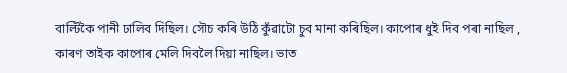বাল্টিকৈ পানী ঢালিব দিছিল। সৌচ কৰি উঠি কুঁৱাটো চুব মানা কৰিছিল। কাপোৰ ধুই দিব পৰা নাছিল , কাৰণ তাইক কাপোৰ মেলি দিবলৈ দিয়া নাছিল। ভাত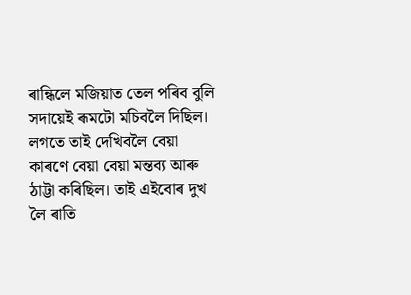ৰান্ধিলে মজিয়াত তেল পৰিব বুলি সদায়েই ৰূমটো মচিবলৈ দিছিল। লগতে তাই দেখিবলৈ বেয়া কাৰণে বেয়া বেয়া মন্তব্য আৰু ঠাট্টা কৰিছিল। তাই এইবোৰ দুখ লৈ ৰাতি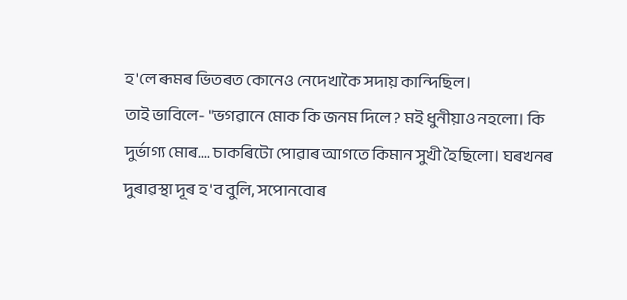হ'লে ৰূমৰ ভিতৰত কোনেও নেদেখাকৈ সদায় কান্দিছিল।
তাই ভাবিলে- "ভগৱানে মোক কি জনম দিলে? মই ধুনীয়াও নহলো। কি দুৰ্ভাগ্য মোৰ.... চাকৰিটো পোৱাৰ আগতে কিমান সুখী হৈছিলো। ঘৰখনৰ দুৰাৱস্থা দূৰ হ'ব বুলি, সপোনবোৰ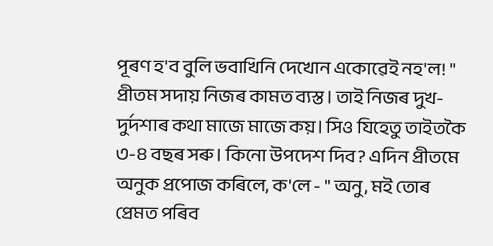পূৰণ হ'ব বুলি ভবাখিনি দেখোন একোৱেই নহ'ল! "
প্ৰীতম সদায় নিজৰ কামত ব্যস্ত। তাই নিজৰ দুখ-দুৰ্দশাৰ কথা মাজে মাজে কয়। সিও যিহেতু তাইতকৈ ৩-৪ বছৰ সৰু। কিনো উপদেশ দিব? এদিন প্ৰীতমে অনুক প্ৰপোজ কৰিলে, ক'লে - " অনু, মই তোৰ প্ৰেমত পৰিব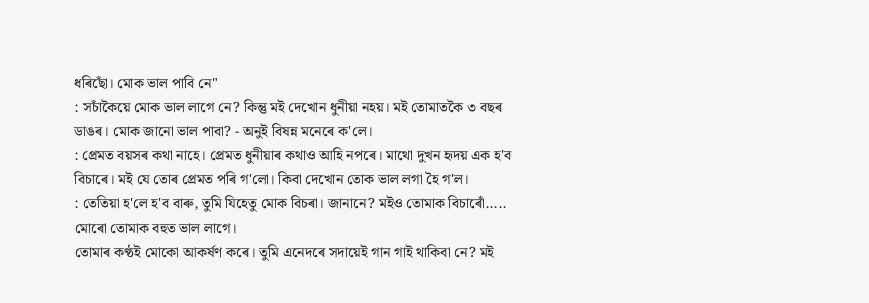ধৰিছোঁ। মোক ভাল পাবি নে"
: সচাঁকৈয়ে মোক ভাল লাগে নে? কিন্তু মই দেখোন ধুনীয়া নহয়। মই তোমাতকৈ ৩ বছৰ ডাঙৰ। মোক জানো ভাল পাবা? - অনুই বিষন্ন মনেৰে ক'লে।
: প্ৰেমত বয়সৰ কথা নাহে। প্ৰেমত ধুনীয়াৰ কথাও আহি নপৰে। মাথো দুখন হৃদয় এক হ'ব বিচাৰে। মই যে তোৰ প্ৰেমত পৰি গ'লো। কিবা দেখোন তোক ভাল লগা হৈ গ'ল।
: তেতিয়া হ'লে হ'ব বাৰু, তুমি যিহেতু মোক বিচৰা। জানানে? মইও তোমাক বিচাৰোঁ..... মোৰো তোমাক বহুত ভাল লাগে।
তোমাৰ কণ্ঠই মোকো আকৰ্ষণ কৰে। তুমি এনেদৰে সদায়েই গান গাই থাকিবা নে? মই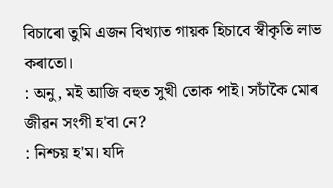বিচাৰো তুমি এজন বিখ্যাত গায়ক হিচাবে স্বীকৃতি লাভ কৰাতো।
: অনু, মই আজি বহুত সুখী তোক পাই। সচাঁকৈ মোৰ জীৱন সংগী হ'বা নে?
: নিশ্চয় হ'ম। যদি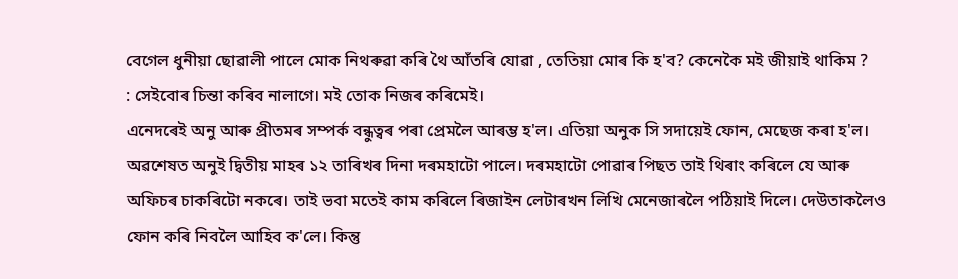বেগেল ধুনীয়া ছোৱালী পালে মোক নিথৰুৱা কৰি থৈ আঁতৰি যোৱা , তেতিয়া মোৰ কি হ'ব? কেনেকৈ মই জীয়াই থাকিম ?
: সেইবোৰ চিন্তা কৰিব নালাগে। মই তোক নিজৰ কৰিমেই।
এনেদৰেই অনু আৰু প্ৰীতমৰ সম্পৰ্ক বন্ধুত্বৰ পৰা প্ৰেমলৈ আৰম্ভ হ'ল। এতিয়া অনুক সি সদায়েই ফোন, মেছেজ কৰা হ'ল।
অৱশেষত অনুই দ্বিতীয় মাহৰ ১২ তাৰিখৰ দিনা দৰমহাটো পালে। দৰমহাটো পোৱাৰ পিছত তাই থিৰাং কৰিলে যে আৰু অফিচৰ চাকৰিটো নকৰে। তাই ভবা মতেই কাম কৰিলে ৰিজাইন লেটাৰখন লিখি মেনেজাৰলৈ পঠিয়াই দিলে। দেউতাকলৈও ফোন কৰি নিবলৈ আহিব ক'লে। কিন্তু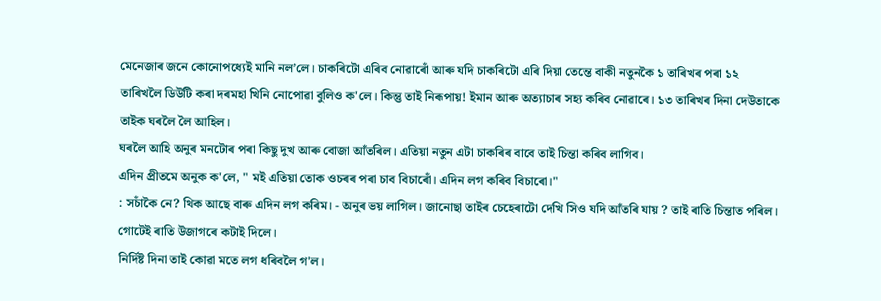মেনেজাৰ জনে কোনোপধ্যেই মানি নলʼলে। চাকৰিটো এৰিব নোৱাৰোঁ আৰু যদি চাকৰিটো এৰি দিয়া তেন্তে বাকী নতুনকৈ ১ তাৰিখৰ পৰা ১২ তাৰিখলৈ ডিউটি কৰা দৰমহা খিনি নোপোৱা বুলিও ক'লে। কিন্তু তাই নিৰূপায়! ইমান আৰু অত্যাচাৰ সহ্য কৰিব নোৱাৰে। ১৩ তাৰিখৰ দিনা দেউতাকে তাইক ঘৰলৈ লৈ আহিল।
ঘৰলৈ আহি অনুৰ মনটোৰ পৰা কিছু দুখ আৰু বোজা আঁতৰিল। এতিয়া নতুন এটা চাকৰিৰ বাবে তাই চিন্তা কৰিব লাগিব।
এদিন প্ৰীতমে অনুক ক'লে, " মই এতিয়া তোক ওচৰৰ পৰা চাব বিচাৰোঁ। এদিন লগ কৰিব বিচাৰো।"
: সচাঁকৈ নে? থিক আছে বাৰু এদিন লগ কৰিম। - অনুৰ ভয় লাগিল। জানোছা তাইৰ চেহেৰাটো দেখি সিও যদি আঁতৰি যায় ? তাই ৰাতি চিন্তাত পৰিল। গোটেই ৰাতি উজাগৰে কটাই দিলে।
নিৰ্দিষ্ট দিনা তাই কোৱা মতে লগ ধৰিবলৈ গ'ল।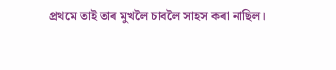প্ৰথমে তাই তাৰ মুখলৈ চাবলৈ সাহস কৰা নাছিল।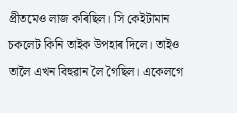প্ৰীতমেও লাজ কৰিছিল। সি কেইটামান চকলেট কিনি তাইক উপহাৰ দিলে। তাইও তালৈ এখন বিহুৱান লৈ গৈছিল। একেলগে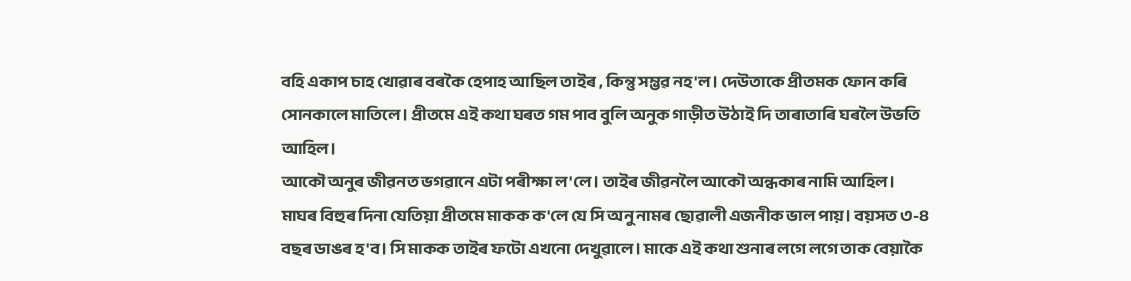বহি একাপ চাহ খোৱাৰ বৰকৈ হেপাহ আছিল তাইৰ , কিন্তু সম্ভৱ নহ'ল। দেউতাকে প্ৰীতমক ফোন কৰি সোনকালে মাতিলে। প্ৰীতমে এই কথা ঘৰত গম পাব বুলি অনুক গাড়ীত উঠাই দি তাৰাতাৰি ঘৰলৈ উভতি আহিল।
আকৌ অনুৰ জীৱনত ভগৱানে এটা পৰীক্ষা ল'লে। তাইৰ জীৱনলৈ আকৌ অন্ধকাৰ নামি আহিল। মাঘৰ বিহুৰ দিনা যেতিয়া প্ৰীতমে মাকক ক'লে যে সি অনু নামৰ ছোৱালী এজনীক ভাল পায়। বয়সত ৩-৪ বছৰ ডাঙৰ হ'ব। সি মাকক তাইৰ ফটো এখনো দেখুৱালে। মাকে এই কথা শুনাৰ লগে লগে তাক বেয়াকৈ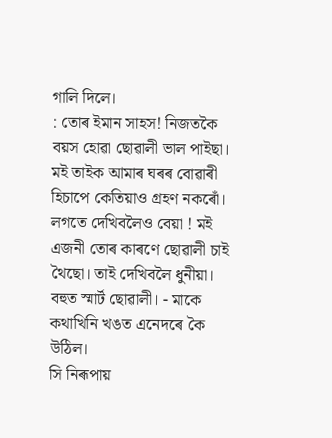গালি দিলে।
: তোৰ ইমান সাহস! নিজতকৈ বয়স হোৱা ছোৱালী ভাল পাইছা। মই তাইক আমাৰ ঘৰৰ বোৱাৰী হিচাপে কেতিয়াও গ্ৰহণ নকৰোঁ। লগতে দেখিবলৈও বেয়া ! মই এজনী তোৰ কাৰণে ছোৱালী চাই থৈছো। তাই দেখিবলৈ ধুনীয়া। বহুত স্মাৰ্ট ছোৱালী। - মাকে কথাখিনি খঙত এনেদৰে কৈ উঠিল।
সি নিৰূপায়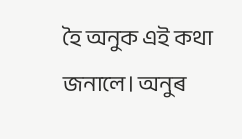হৈ অনুক এই কথা জনালে। অনুৰ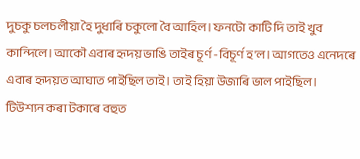দুচকু চলচলীয়া হৈ দুধাৰি চকুলো বৈ আহিল। ফনটো কাটি দি তাই খুব কান্দিলে। আকৌ এবাৰ হৃদয় ভাঙি তাইৰ চূৰ্ণ -বিচূৰ্ণ হ'ল। আগতেও এনেদৰে এবাৰ হৃদয়ত আঘাত পাইছিল তাই। তাই হিয়া উজাৰি ভাল পাইছিল। টিউশ্যন কৰা টকাৰে বহুত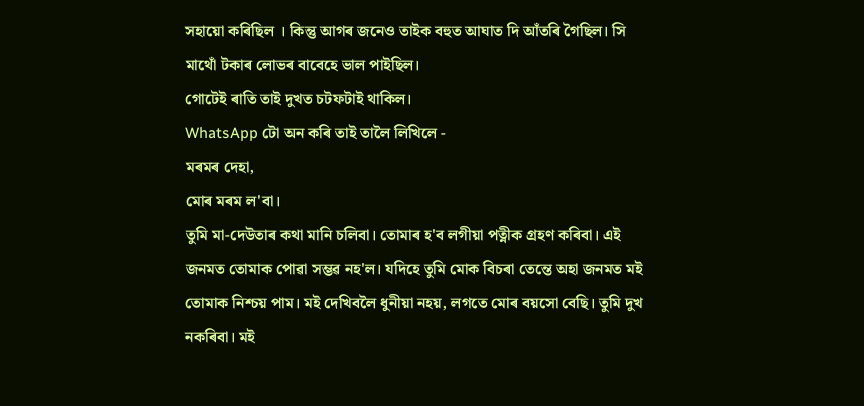সহায়ো কৰিছিল । কিন্তু আগৰ জনেও তাইক বহুত আঘাত দি আঁতৰি গৈছিল। সি মাথোঁ টকাৰ লোভৰ বাবেহে ভাল পাইছিল।
গোটেই ৰাতি তাই দুখত চটফটাই থাকিল।
WhatsApp টো অন কৰি তাই তালৈ লিখিলে -
মৰমৰ দেহা,
মোৰ মৰম ল'বা।
তুমি মা-দেউতাৰ কথা মানি চলিবা। তোমাৰ হ'ব লগীয়া পত্নীক গ্ৰহণ কৰিবা। এই জনমত তোমাক পোৱা সম্ভৱ নহ'ল। যদিহে তুমি মোক বিচৰা তেন্তে অহা জনমত মই তোমাক নিশ্চয় পাম। মই দেখিবলৈ ধুনীয়া নহয়, লগতে মোৰ বয়সো বেছি। তুমি দুখ নকৰিবা। মই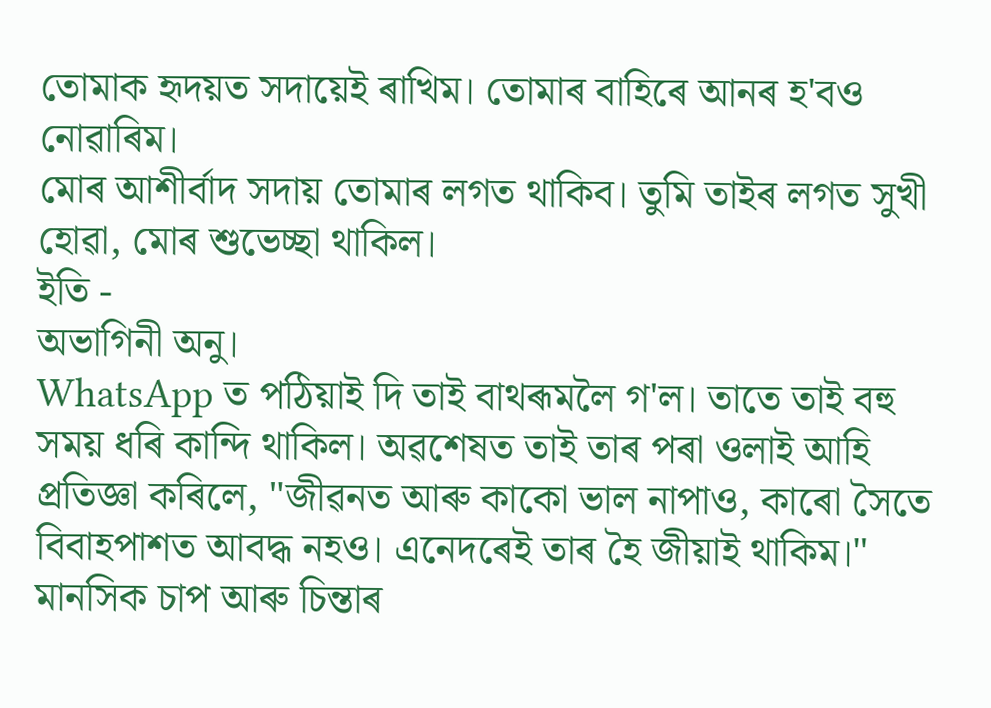তোমাক হৃদয়ত সদায়েই ৰাখিম। তোমাৰ বাহিৰে আনৰ হ'বও নোৱাৰিম।
মোৰ আশীৰ্বাদ সদায় তোমাৰ লগত থাকিব। তুমি তাইৰ লগত সুখী হোৱা, মোৰ শুভেচ্ছা থাকিল।
ইতি -
অভাগিনী অনু।
WhatsApp ত পঠিয়াই দি তাই বাথৰূমলৈ গ'ল। তাতে তাই বহু সময় ধৰি কান্দি থাকিল। অৱশেষত তাই তাৰ পৰা ওলাই আহি প্ৰতিজ্ঞা কৰিলে, "জীৱনত আৰু কাকো ভাল নাপাও, কাৰো সৈতে বিবাহপাশত আবদ্ধ নহও। এনেদৰেই তাৰ হৈ জীয়াই থাকিম।"
মানসিক চাপ আৰু চিন্তাৰ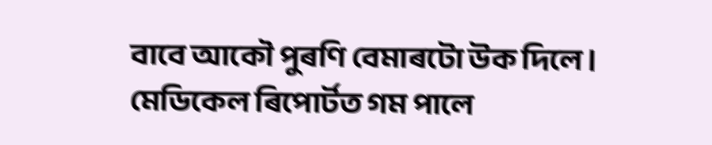বাবে আকৌ পুৰণি বেমাৰটো উক দিলে। মেডিকেল ৰিপোৰ্টত গম পালে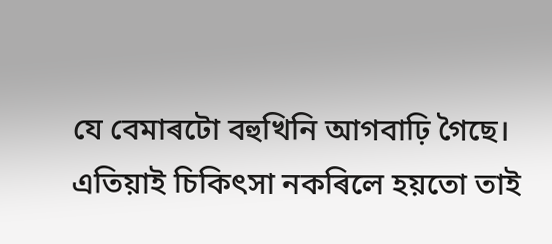যে বেমাৰটো বহুখিনি আগবাঢ়ি গৈছে। এতিয়াই চিকিৎসা নকৰিলে হয়তো তাই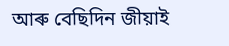আৰু বেছিদিন জীয়াই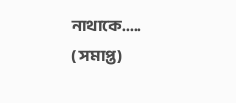নাথাকে.....
( সমাপ্ত)